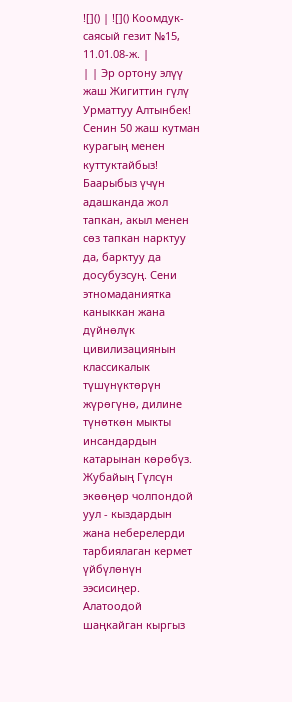![]() | ![]() Коомдук-саясый гезит №15, 11.01.08-ж. |
| | Эр ортону элүү жаш Жигиттин гүлү Урматтуу Алтынбек! Сенин 50 жаш кутман курагың менен куттуктайбыз! Баарыбыз үчүн адашканда жол тапкан, акыл менен сөз тапкан нарктуу да, барктуу да досубузсуң. Сени этномаданиятка каныккан жана дүйнөлүк цивилизациянын классикалык түшүнүктөрүн жүрөгүнө, дилине түнөткөн мыкты инсандардын катарынан көрөбүз. Жубайың Гүлсүн экөөңөр чолпондой уул - кыздардын жана неберелерди тарбиялаган кермет үйбүлөнүн ээсисиңер. Алатоодой шаңкайган кыргыз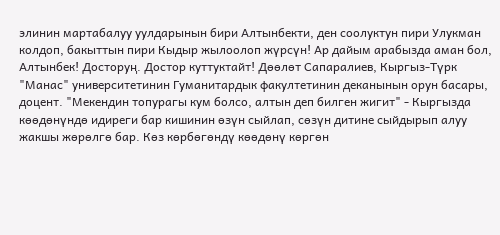элинин мартабалуу уулдарынын бири Алтынбекти, ден соолуктун пири Улукман колдоп, бакыттын пири Кыдыр жылоолоп жүрсүн! Ар дайым арабызда аман бол, Алтынбек! Досторуң. Достор куттуктайт! Дөөлөт Сапаралиев, Кыргыз-Түрк "Манас" университетинин Гуманитардык факултетинин деканынын орун басары, доцент. "Мекендин топурагы кум болсо, алтын деп билген жигит" - Кыргызда көөдөнүндө идиреги бар кишинин өзүн сыйлап, сөзүн дитине сыйдырып алуу жакшы жөрөлгө бар. Көз көрбөгөндү көөдөнү көргөн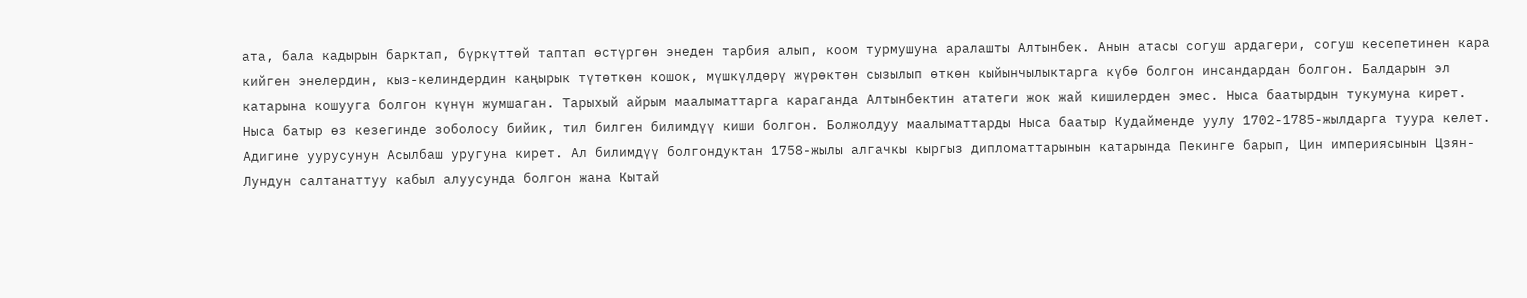ата, бала кадырын барктап, бүркүттөй таптап өстүргөн энеден тарбия алып, коом турмушуна аралашты Алтынбек. Анын атасы согуш ардагери, согуш кесепетинен кара кийген энелердин, кыз-келиндердин каңырык түтөткөн кошок, мүшкүлдөрү жүрөктөн сызылып өткөн кыйынчылыктарга күбө болгон инсандардан болгон. Балдарын эл катарына кошууга болгон күнүн жумшаган. Тарыхый айрым маалыматтарга караганда Алтынбектин ататеги жок жай кишилерден эмес. Ныса баатырдын тукумуна кирет. Ныса батыр өз кезегинде зоболосу бийик, тил билген билимдүү киши болгон. Болжолдуу маалыматтарды Ныса баатыр Кудайменде уулу 1702-1785-жылдарга туура келет. Адигине уурусунун Асылбаш уругуна кирет. Ал билимдүү болгондуктан 1758-жылы алгачкы кыргыз дипломаттарынын катарында Пекинге барып, Цин империясынын Цзян-Лундун салтанаттуу кабыл алуусунда болгон жана Кытай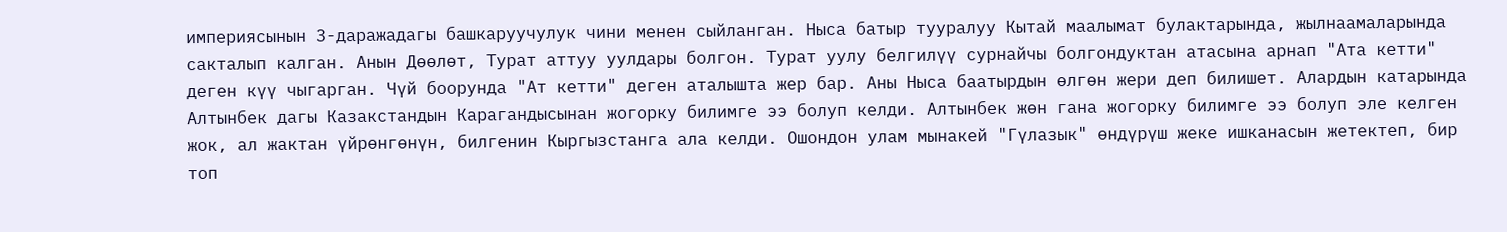империясынын 3-даражадагы башкаруучулук чини менен сыйланган. Ныса батыр тууралуу Кытай маалымат булактарында, жылнаамаларында сакталып калган. Анын Дөөлөт, Турат аттуу уулдары болгон. Турат уулу белгилүү сурнайчы болгондуктан атасына арнап "Ата кетти" деген күү чыгарган. Чүй боорунда "Ат кетти" деген аталышта жер бар. Аны Ныса баатырдын өлгөн жери деп билишет. Алардын катарында Алтынбек дагы Казакстандын Карагандысынан жогорку билимге ээ болуп келди. Алтынбек жөн гана жогорку билимге ээ болуп эле келген жок, ал жактан үйрөнгөнүн, билгенин Кыргызстанга ала келди. Ошондон улам мынакей "Гүлазык" өндүрүш жеке ишканасын жетектеп, бир топ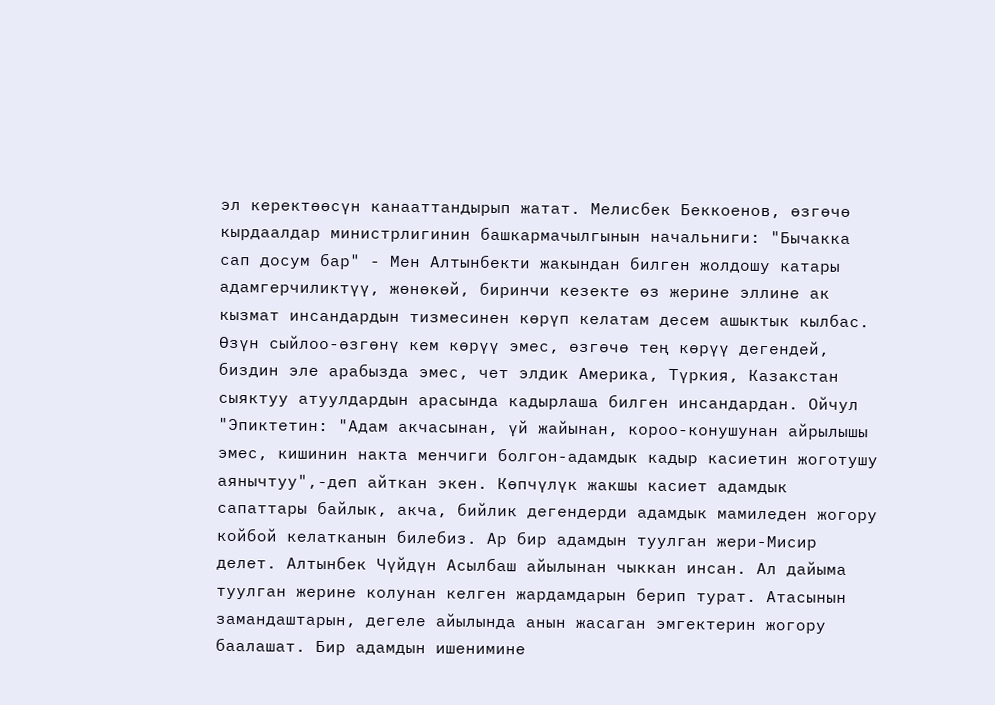эл керектөөсүн канааттандырып жатат. Мелисбек Беккоенов, өзгөчө кырдаалдар министрлигинин башкармачылгынын начальниги: "Бычакка сап досум бар" - Мен Алтынбекти жакындан билген жолдошу катары адамгерчиликтүү, жөнөкөй, биринчи кезекте өз жерине эллине ак кызмат инсандардын тизмесинен көрүп келатам десем ашыктык кылбас. Өзүн сыйлоо-өзгөнү кем көрүү эмес, өзгөчө тең көрүү дегендей, биздин эле арабызда эмес, чет элдик Америка, Түркия, Казакстан сыяктуу атуулдардын арасында кадырлаша билген инсандардан. Ойчул "Эпиктетин: "Адам акчасынан, үй жайынан, короо-конушунан айрылышы эмес, кишинин накта менчиги болгон-адамдык кадыр касиетин жоготушу аянычтуу",-деп айткан экен. Көпчүлүк жакшы касиет адамдык сапаттары байлык, акча, бийлик дегендерди адамдык мамиледен жогору койбой келатканын билебиз. Ар бир адамдын туулган жери-Мисир делет. Алтынбек Чүйдүн Асылбаш айылынан чыккан инсан. Ал дайыма туулган жерине колунан келген жардамдарын берип турат. Атасынын замандаштарын, дегеле айылында анын жасаган эмгектерин жогору баалашат. Бир адамдын ишенимине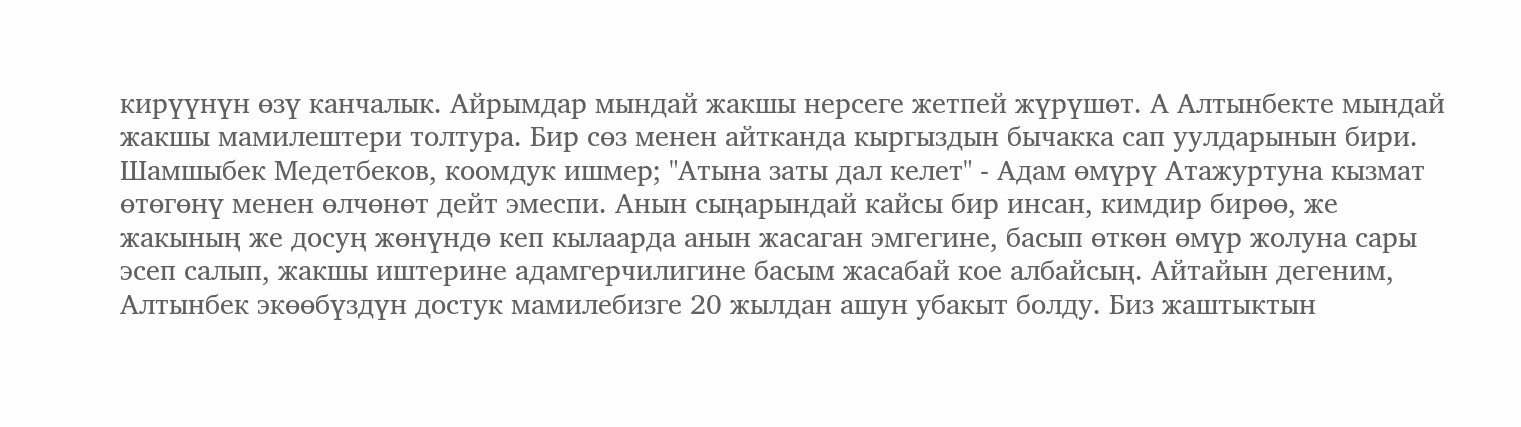кирүүнүн өзү канчалык. Айрымдар мындай жакшы нерсеге жетпей жүрүшөт. А Алтынбекте мындай жакшы мамилештери толтура. Бир сөз менен айтканда кыргыздын бычакка сап уулдарынын бири. Шамшыбек Медетбеков, коомдук ишмер; "Атына заты дал келет" - Адам өмүрү Атажуртуна кызмат өтөгөнү менен өлчөнөт дейт эмеспи. Анын сыңарындай кайсы бир инсан, кимдир бирөө, же жакының же досуң жөнүндө кеп кылаарда анын жасаган эмгегине, басып өткөн өмүр жолуна сары эсеп салып, жакшы иштерине адамгерчилигине басым жасабай кое албайсың. Айтайын дегеним, Алтынбек экөөбүздүн достук мамилебизге 20 жылдан ашун убакыт болду. Биз жаштыктын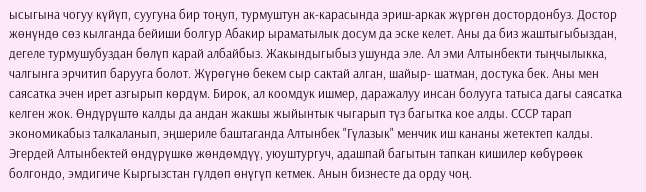ысыгына чогуу күйүп, суугуна бир тоңуп, турмуштун ак-карасында эриш-аркак жүргөн достордонбуз. Достор жөнүндө сөз кылганда бейиши болгур Абакир ыраматылык досум да эске келет. Аны да биз жаштыгыбыздан, дегеле турмушубуздан бөлүп карай албайбыз. Жакындыгыбыз ушунда эле. Ал эми Алтынбекти тыңчылыкка, чалгынга эрчитип барууга болот. Жүрөгүнө бекем сыр сактай алган, шайыр- шатман, достука бек. Аны мен саясатка эчен ирет азгырып көрдүм. Бирок, ал коомдук ишмер, даражалуу инсан болууга татыса дагы саясатка келген жок. Өндүрүштө калды да андан жакшы жыйынтык чыгарып түз багытка кое алды. СССР тарап экономикабыз талкаланып, эңшериле баштаганда Алтынбек "Гүлазык" менчик иш кананы жетектеп калды. Эгердей Алтынбектей өндүрүшкө жөндөмдүү, уюуштургуч, адашпай багытын тапкан кишилер көбүрөөк болгондо, эмдигиче Кыргызстан гүлдөп өнүгүп кетмек. Анын бизнесте да орду чоң.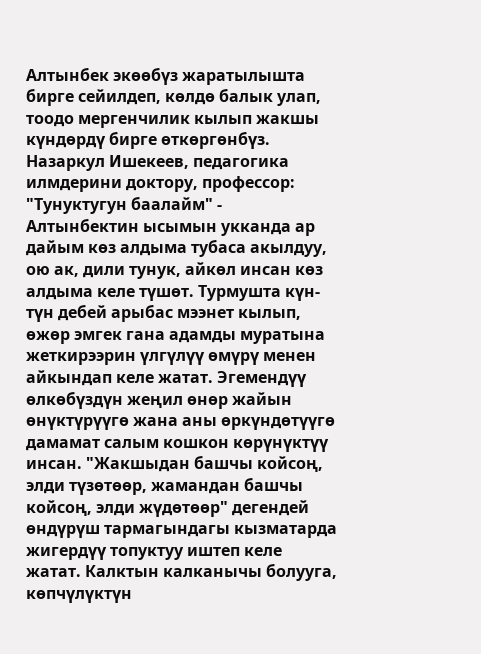Алтынбек экөөбүз жаратылышта бирге сейилдеп, көлдө балык улап, тоодо мергенчилик кылып жакшы күндөрдү бирге өткөргөнбүз. Назаркул Ишекеев, педагогика илмдерини доктору, профессор: "Тунуктугун баалайм" - Алтынбектин ысымын укканда ар дайым көз алдыма тубаса акылдуу, ою ак, дили тунук, айкөл инсан көз алдыма келе түшөт. Турмушта күн-түн дебей арыбас мээнет кылып, өжөр эмгек гана адамды муратына жеткирээрин үлгүлүү өмүрү менен айкындап келе жатат. Эгемендүү өлкөбүздүн жеңил өнөр жайын өнүктүрүүгө жана аны өркүндөтүүгө дамамат салым кошкон көрүнүктүү инсан. "Жакшыдан башчы койсоң, элди түзөтөөр, жамандан башчы койсоң, элди жүдөтөөр" дегендей өндүрүш тармагындагы кызматарда жигердүү топуктуу иштеп келе жатат. Калктын калканычы болууга, көпчүлүктүн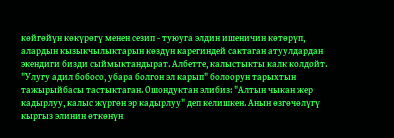көйгөйүн көкүрөгү менен сезип - туюуга элдин ишеничин көтөрүп, алардын кызыкчылыктарын көздүн карегиндей сактаган атуулдардан экендиги бизди сыймыктандырат. Албетте, калыстыкты калк колдойт. "Улугу адил бобосо, убара болгон эл карып" болоорун тарыхтын тажырыйбасы тастыктаган. Ошондуктан элибиз: "Алтын чыкан жер кадырлуу, калыс жүргөн эр кадырлуу" деп келишкен. Анын өзгөчөлүгү кыргыз элинин өткөнүн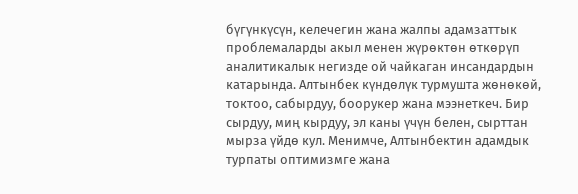бүгүнкүсүн, келечегин жана жалпы адамзаттык проблемаларды акыл менен жүрөктөн өткөрүп аналитикалык негизде ой чайкаган инсандардын катарында. Алтынбек күндөлүк турмушта жөнөкөй, токтоо, сабырдуу, боорукер жана мээнеткеч. Бир сырдуу, миң кырдуу, эл каны үчүн белен, сырттан мырза үйдө кул. Менимче, Алтынбектин адамдык турпаты оптимизмге жана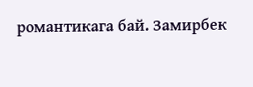романтикага бай. Замирбек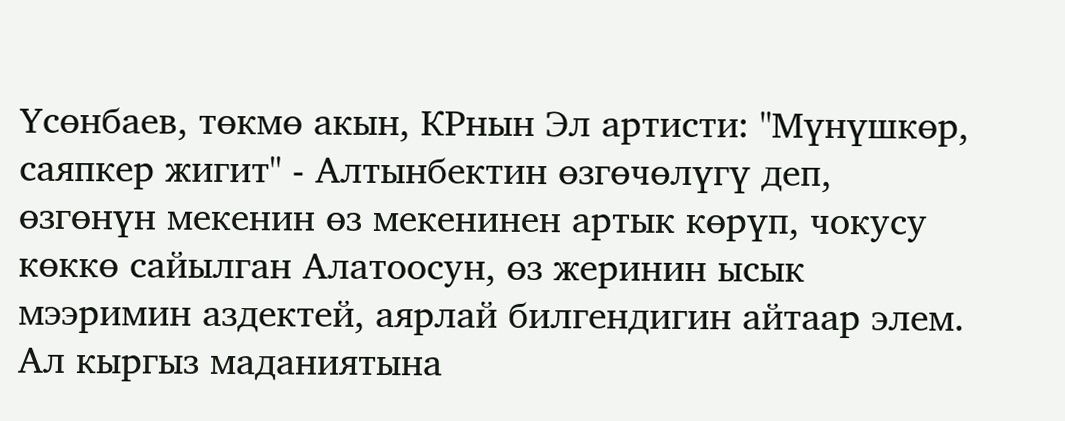Үсөнбаев, төкмө акын, КРнын Эл артисти: "Мүнүшкөр, саяпкер жигит" - Алтынбектин өзгөчөлүгү деп, өзгөнүн мекенин өз мекенинен артык көрүп, чокусу көккө сайылган Алатоосун, өз жеринин ысык мээримин аздектей, аярлай билгендигин айтаар элем. Ал кыргыз маданиятына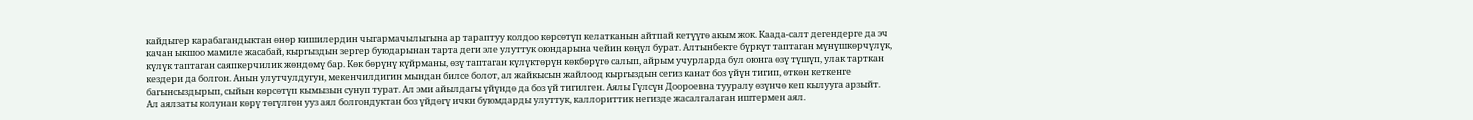кайдыгер карабагандыктан өнөр кишилердин чыгармачылыгына ар тараптуу колдоо көрсөтүп келатканын айтпай кетүүгө акым жок. Каада-салт дегендерге да эч качан ыкшоо мамиле жасабай, кыргыздын зергер буюдарынан тарта деги эле улуттук оюндарына чейин көңүл бурат. Алтынбекте бүркүт таптаган мүнүшкөрчүлүк, күлүк таптаган саяпкерчилик жөндөмү бар. Көк бөрүнү күйрманы, өзү таптаган күлүктөрүн көкбөрүгө салып, айрым учурларда бул оюнга өзү түшүп, улак тарткан кездери да болгон. Анын улутчулдугун, мекенчилдигин мындан билсе болот, ал жайкысын жайлоод кыргыздын сегиз канат боз үйүн тигип, өткөн кеткенге багынсыздырып, сыйын көрсөтүп кымызын сунуп турат. Ал эми айылдагы үйүндө да боз үй тигилген. Аялы Гүлсүн Доороевна тууралу өзүнчө кеп кылууга арзыйт. Ал аялзаты колунан көрү төгүлгөн ууз аял болгондуктан боз үйдөгү ички буюмдарды улуттук, каллориттик негизде жасалгалаган иштермен аял.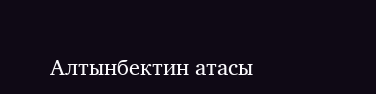Алтынбектин атасы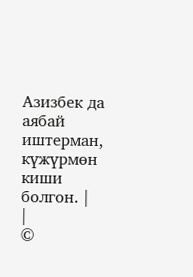Азизбек да аябай иштерман, күжүрмөн киши болгон. |
|
©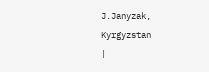J.Janyzak, Kyrgyzstan
|